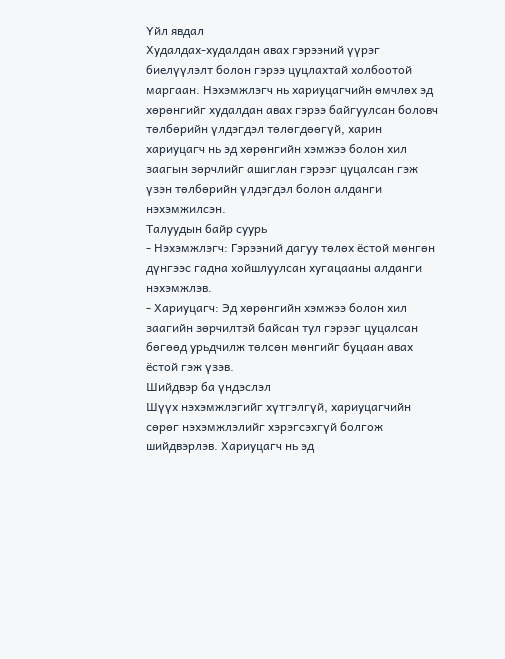Үйл явдал
Худалдах-худалдан авах гэрээний үүрэг биелүүлэлт болон гэрээ цуцлахтай холбоотой маргаан. Нэхэмжлэгч нь хариуцагчийн өмчлөх эд хөрөнгийг худалдан авах гэрээ байгуулсан боловч төлбөрийн үлдэгдэл төлөгдөөгүй, харин хариуцагч нь эд хөрөнгийн хэмжээ болон хил заагын зөрчлийг ашиглан гэрээг цуцалсан гэж үзэн төлбөрийн үлдэгдэл болон алданги нэхэмжилсэн.
Талуудын байр суурь
- Нэхэмжлэгч: Гэрээний дагуу төлөх ёстой мөнгөн дүнгээс гадна хойшлуулсан хугацааны алданги нэхэмжлэв.
- Хариуцагч: Эд хөрөнгийн хэмжээ болон хил заагийн зөрчилтэй байсан тул гэрээг цуцалсан бөгөөд урьдчилж төлсөн мөнгийг буцаан авах ёстой гэж үзэв.
Шийдвэр ба үндэслэл
Шүүх нэхэмжлэгийг хүтгэлгүй, хариуцагчийн сөрөг нэхэмжлэлийг хэрэгсэхгүй болгож шийдвэрлэв. Хариуцагч нь эд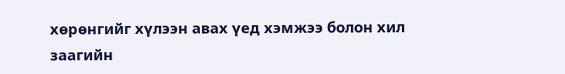хөрөнгийг хүлээн авах үед хэмжээ болон хил заагийн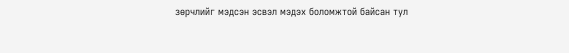зөрчлийг мэдсэн эсвэл мэдэх боломжтой байсан тул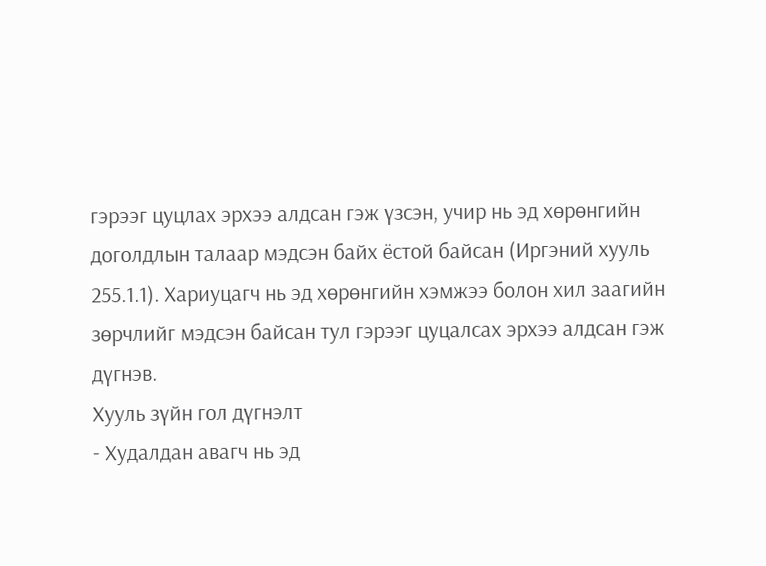гэрээг цуцлах эрхээ алдсан гэж үзсэн, учир нь эд хөрөнгийн доголдлын талаар мэдсэн байх ёстой байсан (Иргэний хууль 255.1.1). Хариуцагч нь эд хөрөнгийн хэмжээ болон хил заагийн зөрчлийг мэдсэн байсан тул гэрээг цуцалсах эрхээ алдсан гэж дүгнэв.
Хууль зүйн гол дүгнэлт
- Худалдан авагч нь эд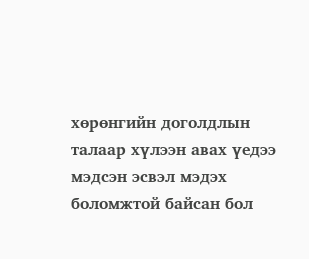хөрөнгийн доголдлын талаар хүлээн авах үедээ мэдсэн эсвэл мэдэх боломжтой байсан бол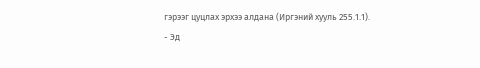гэрээг цуцлах эрхээ алдана (Иргэний хууль 255.1.1).
- Эд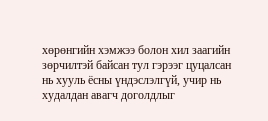хөрөнгийн хэмжээ болон хил заагийн зөрчилтэй байсан тул гэрээг цуцалсан нь хууль ёсны үндэслэлгүй, учир нь худалдан авагч доголдлыг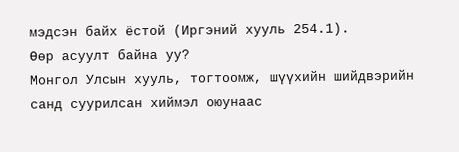мэдсэн байх ёстой (Иргэний хууль 254.1).
Өөр асуулт байна уу?
Монгол Улсын хууль, тогтоомж, шүүхийн шийдвэрийн санд суурилсан хиймэл оюунаас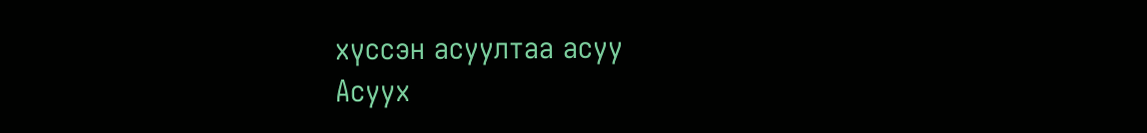хүссэн асуултаа асуу
Асуух